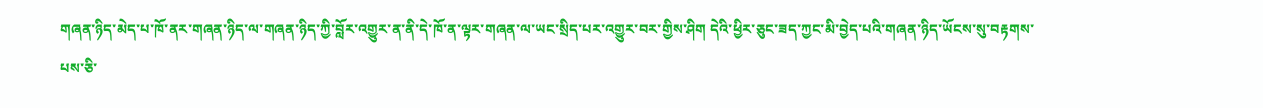གཞན་ཉིད་མེད་པ་ཁོ་ནར་གཞན་ཉིད་ལ་གཞན་ཉིད་ཀྱི་བློར་འགྱུར་ན་ནི་དེ་ཁོ་ན་ལྟར་གཞན་ལ་ཡང་སྲིད་པར་འགྱུར་བར་གྱིས་ཤིག དེའི་ཕྱིར་ཅུང་ཟད་ཀྱང་མི་བྱེད་པའི་གཞན་ཉིད་ཡོངས་སུ་བརྟགས་པས་ཅི་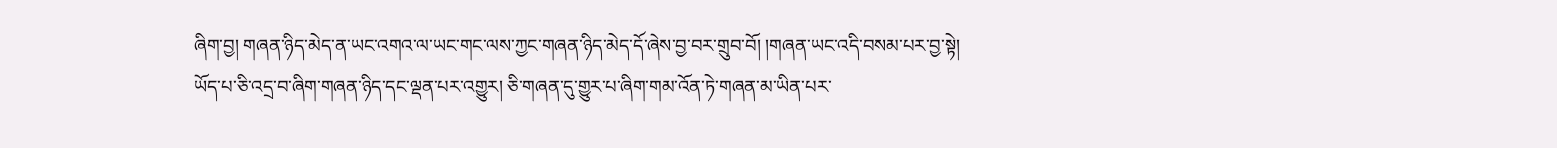ཞིག་བྱ། གཞན་ཉིད་མེད་ན་ཡང་འགའ་ལ་ཡང་གང་ལས་ཀྱང་གཞན་ཉིད་མེད་དོ་ཞེས་བྱ་བར་གྲུབ་བོ། །གཞན་ཡང་འདི་བསམ་པར་བྱ་སྟེ། ཡོད་པ་ཅི་འདྲ་བ་ཞིག་གཞན་ཉིད་དང་ལྡན་པར་འགྱུར། ཅི་གཞན་དུ་གྱུར་པ་ཞིག་གམ་འོན་ཏེ་གཞན་མ་ཡིན་པར་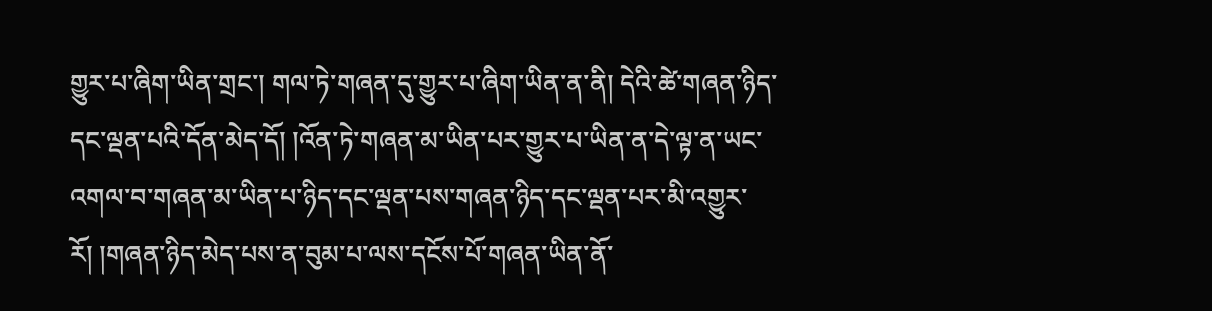གྱུར་པ་ཞིག་ཡིན་གྲང་། གལ་ཏེ་གཞན་དུ་གྱུར་པ་ཞིག་ཡིན་ན་ནི། དེའི་ཚེ་གཞན་ཉིད་དང་ལྡན་པའི་དོན་མེད་དོ། །འོན་ཏེ་གཞན་མ་ཡིན་པར་གྱུར་པ་ཡིན་ན་དེ་ལྟ་ན་ཡང་འགལ་བ་གཞན་མ་ཡིན་པ་ཉིད་དང་ལྡན་པས་གཞན་ཉིད་དང་ལྡན་པར་མི་འགྱུར་རོ། །གཞན་ཉིད་མེད་པས་ན་བུམ་པ་ལས་དངོས་པོ་གཞན་ཡིན་ནོ་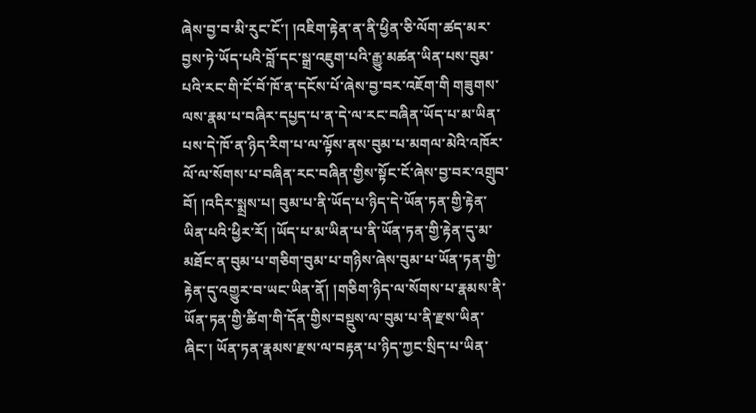ཞེས་བྱ་བ་མི་རུང་ངོ་། །འཇིག་རྟེན་ན་ནི་ཕྱིན་ཅི་ལོག་ཚད་མར་བྱས་ཏེ་ཡོད་པའི་བློ་དང་སྒྲ་འཇུག་པའི་རྒྱུ་མཚན་ཡིན་པས་བུམ་པའི་རང་གི་ངོ་བོ་ཁོ་ན་དངོས་པོ་ཞེས་བྱ་བར་འཇོག་གི གཟུགས་ལས་རྣམ་པ་བཞིར་དཔྱད་པ་ན་དེ་ལ་རང་བཞིན་ཡོད་པ་མ་ཡིན་པས་དེ་ཁོ་ན་ཉིད་རིག་པ་ལ་ལྟོས་ནས་བུམ་པ་མགལ་མེའི་འཁོར་ལོ་ལ་སོགས་པ་བཞིན་རང་བཞིན་གྱིས་སྟོང་ངོ་ཞེས་བྱ་བར་འགྲུབ་བོ། །འདིར་སྨྲས་པ། བུམ་པ་ནི་ཡོད་པ་ཉིད་དེ་ཡོན་ཏན་གྱི་རྟེན་ཡིན་པའི་ཕྱིར་རོ། །ཡོད་པ་མ་ཡིན་པ་ནི་ཡོན་ཏན་གྱི་རྟེན་དུ་མ་མཐོང་ན་བུམ་པ་གཅིག་བུམ་པ་གཉིས་ཞེས་བུམ་པ་ཡོན་ཏན་གྱི་རྟེན་དུ་འགྱུར་བ་ཡང་ཡིན་ནོ། །གཅིག་ཉིད་ལ་སོགས་པ་རྣམས་ནི་ཡོན་ཏན་གྱི་ཚིག་གི་དོན་གྱིས་བསྡུས་ལ་བུམ་པ་ནི་རྫས་ཡིན་ཞིང་། ཡོན་ཏན་རྣམས་རྫས་ལ་བརྟན་པ་ཉིད་ཀྱང་སྲིད་པ་ཡིན་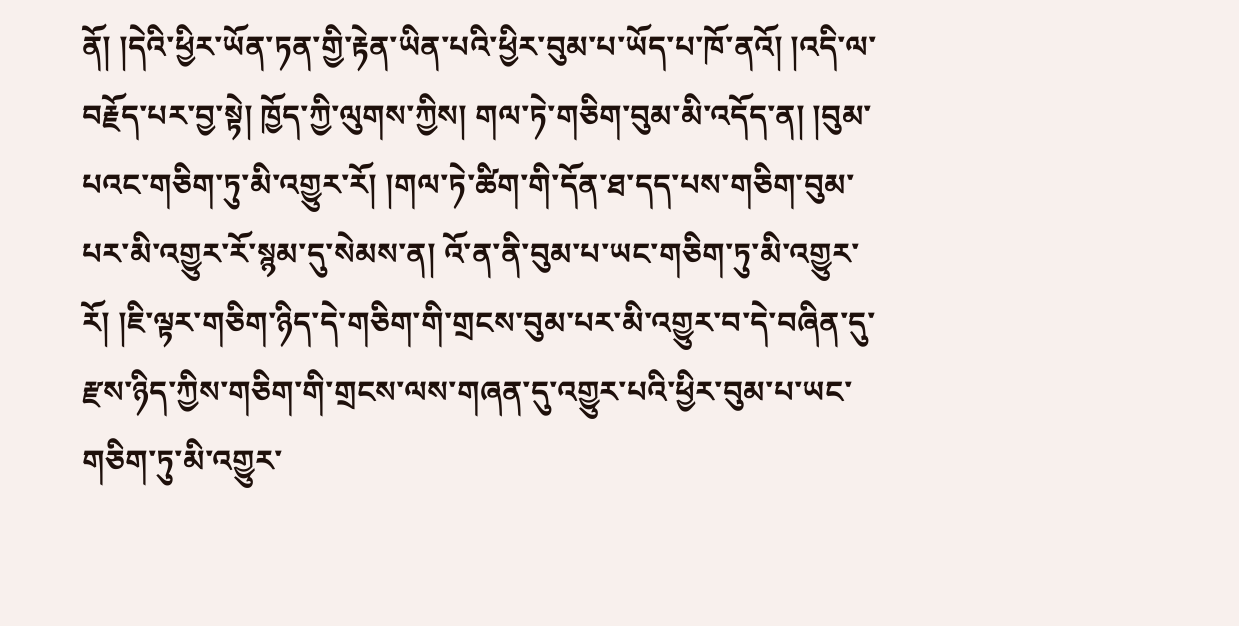ནོ། །དེའི་ཕྱིར་ཡོན་ཏན་གྱི་རྟེན་ཡིན་པའི་ཕྱིར་བུམ་པ་ཡོད་པ་ཁོ་ནའོ། །འདི་ལ་བརྗོད་པར་བྱ་སྟེ། ཁྱོད་ཀྱི་ལུགས་ཀྱིས། གལ་ཏེ་གཅིག་བུམ་མི་འདོད་ན། །བུམ་པའང་གཅིག་ཏུ་མི་འགྱུར་རོ། །གལ་ཏེ་ཚིག་གི་དོན་ཐ་དད་པས་གཅིག་བུམ་པར་མི་འགྱུར་རོ་སྙམ་དུ་སེམས་ན། འོ་ན་ནི་བུམ་པ་ཡང་གཅིག་ཏུ་མི་འགྱུར་རོ། །ཇི་ལྟར་གཅིག་ཉིད་དེ་གཅིག་གི་གྲངས་བུམ་པར་མི་འགྱུར་བ་དེ་བཞིན་དུ་རྫས་ཉིད་ཀྱིས་གཅིག་གི་གྲངས་ལས་གཞན་དུ་འགྱུར་པའི་ཕྱིར་བུམ་པ་ཡང་གཅིག་ཏུ་མི་འགྱུར་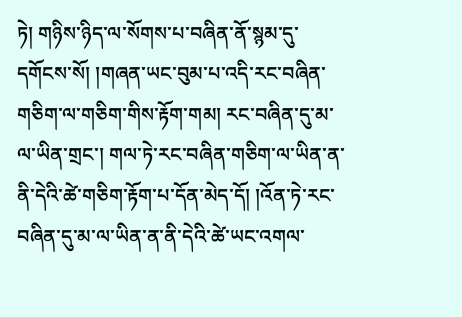ཏེ། གཉིས་ཉིད་ལ་སོགས་པ་བཞིན་ནོ་སྙམ་དུ་དགོངས་སོ། །གཞན་ཡང་བུམ་པ་འདི་རང་བཞིན་གཅིག་ལ་གཅིག་གིས་རྟོག་གམ། རང་བཞིན་དུ་མ་ལ་ཡིན་གྲང་། གལ་ཏེ་རང་བཞིན་གཅིག་ལ་ཡིན་ན་ནི་དེའི་ཚེ་གཅིག་རྟོག་པ་དོན་མེད་དོ། །འོན་ཏེ་རང་བཞིན་དུ་མ་ལ་ཡིན་ན་ནི་དེའི་ཚེ་ཡང་འགལ་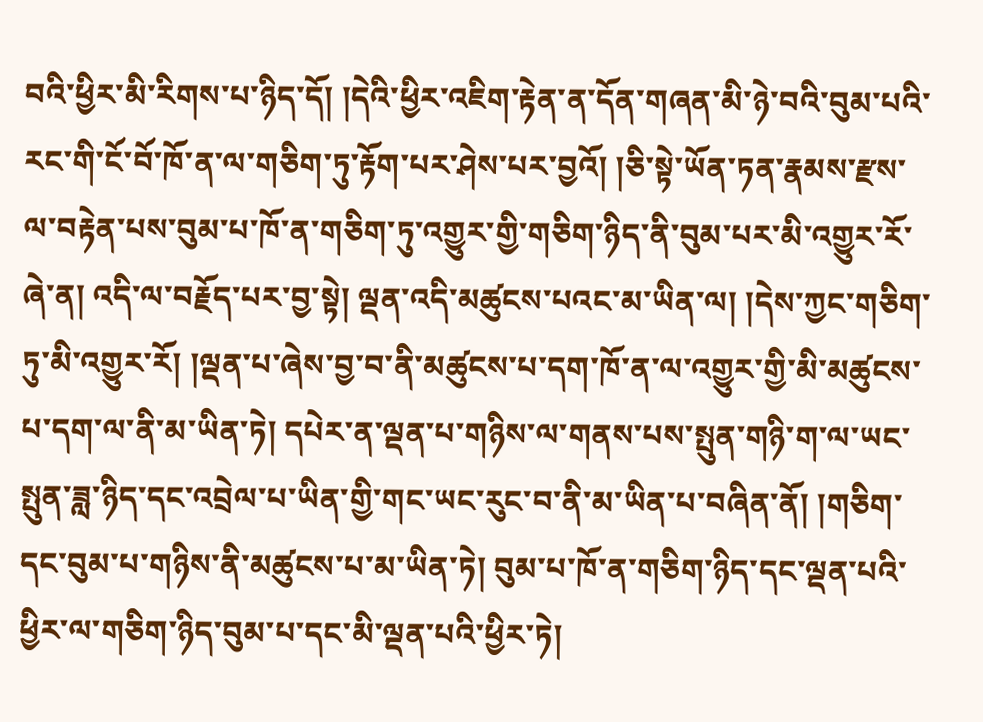བའི་ཕྱིར་མི་རིགས་པ་ཉིད་དོ། །དེའི་ཕྱིར་འཇིག་རྟེན་ན་དོན་གཞན་མི་ཉེ་བའི་བུམ་པའི་རང་གི་ངོ་བོ་ཁོ་ན་ལ་གཅིག་ཏུ་རྟོག་པར་ཤེས་པར་བྱའོ། །ཅི་སྟེ་ཡོན་ཏན་རྣམས་རྫས་ལ་བརྟེན་པས་བུམ་པ་ཁོ་ན་གཅིག་ཏུ་འགྱུར་གྱི་གཅིག་ཉིད་ནི་བུམ་པར་མི་འགྱུར་རོ་ཞེ་ན། འདི་ལ་བརྗོད་པར་བྱ་སྟེ། ལྡན་འདི་མཚུངས་པའང་མ་ཡིན་ལ། །དེས་ཀྱང་གཅིག་ཏུ་མི་འགྱུར་རོ། །ལྡན་པ་ཞེས་བྱ་བ་ནི་མཚུངས་པ་དག་ཁོ་ན་ལ་འགྱུར་གྱི་མི་མཚུངས་པ་དག་ལ་ནི་མ་ཡིན་ཏེ། དཔེར་ན་ལྡན་པ་གཉིས་ལ་གནས་པས་སྤུན་གཉི་ག་ལ་ཡང་སྤུན་ཟླ་ཉིད་དང་འབྲེལ་པ་ཡིན་གྱི་གང་ཡང་རུང་བ་ནི་མ་ཡིན་པ་བཞིན་ནོ། །གཅིག་དང་བུམ་པ་གཉིས་ནི་མཚུངས་པ་མ་ཡིན་ཏེ། བུམ་པ་ཁོ་ན་གཅིག་ཉིད་དང་ལྡན་པའི་ཕྱིར་ལ་གཅིག་ཉིད་བུམ་པ་དང་མི་ལྡན་པའི་ཕྱིར་ཏེ།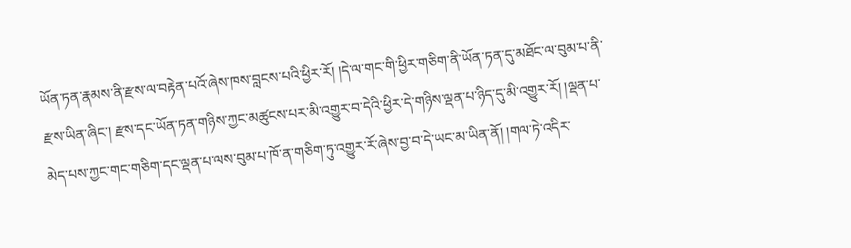ཡོན་ཏན་རྣམས་ནི་རྫས་ལ་བརྟེན་པའོ་ཞེས་ཁས་བླངས་པའི་ཕྱིར་རོ། །དེ་ལ་གང་གི་ཕྱིར་གཅིག་ནི་ཡོན་ཏན་དུ་མཐོང་ལ་བུམ་པ་ནི་རྫས་ཡིན་ཞིང་། རྫས་དང་ཡོན་ཏན་གཉིས་ཀྱང་མཚུངས་པར་མི་འགྱུར་བ་དེའི་ཕྱིར་དེ་གཉིས་ལྡན་པ་ཉིད་དུ་མི་འགྱུར་རོ། །ལྡན་པ་མེད་པས་ཀྱང་གང་གཅིག་དང་ལྡན་པ་ལས་བུམ་པ་ཁོ་ན་གཅིག་ཏུ་འགྱུར་རོ་ཞེས་བྱ་བ་དེ་ཡང་མ་ཡིན་ནོ། །གལ་ཏེ་འདིར་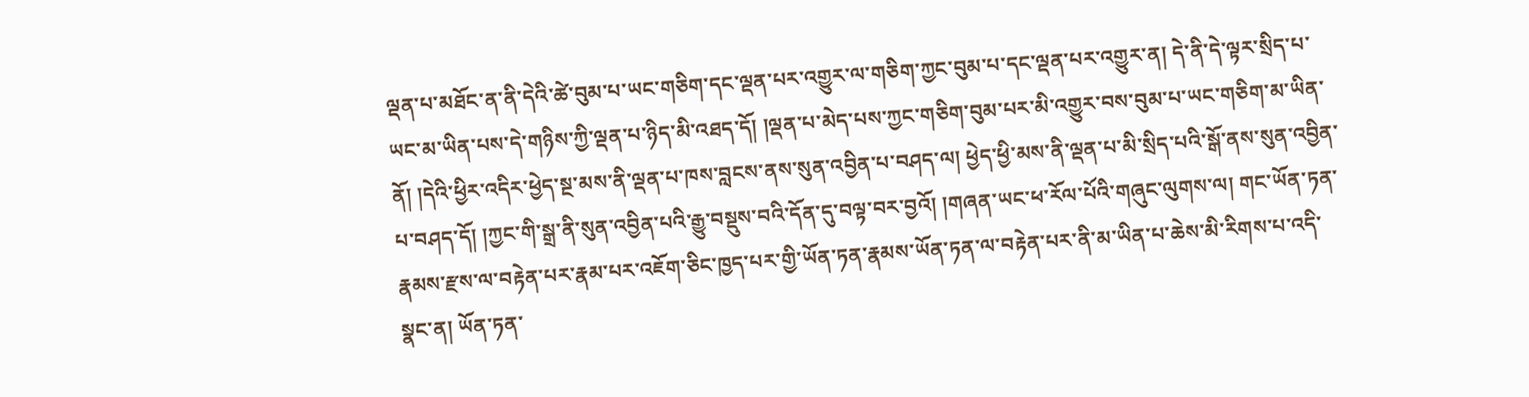ལྡན་པ་མཐོང་ན་ནི་དེའི་ཚེ་བུམ་པ་ཡང་གཅིག་དང་ལྡན་པར་འགྱུར་ལ་གཅིག་ཀྱང་བུམ་པ་དང་ལྡན་པར་འགྱུར་ན། དེ་ནི་དེ་ལྟར་སྲིད་པ་ཡང་མ་ཡིན་པས་དེ་གཉིས་ཀྱི་ལྡན་པ་ཉིད་མི་འཐད་དོ། །ལྡན་པ་མེད་པས་ཀྱང་གཅིག་བུམ་པར་མི་འགྱུར་བས་བུམ་པ་ཡང་གཅིག་མ་ཡིན་ནོ། །དེའི་ཕྱིར་འདིར་ཕྱེད་སྔ་མས་ནི་ལྡན་པ་ཁས་བླངས་ནས་སུན་འབྱིན་པ་བཤད་ལ། ཕྱེད་ཕྱི་མས་ནི་ལྡན་པ་མི་སྲིད་པའི་སྒོ་ནས་སུན་འབྱིན་པ་བཤད་དོ། །ཀྱང་གི་སྒྲ་ནི་སུན་འབྱིན་པའི་རྒྱུ་བསྡུས་བའི་དོན་དུ་བལྟ་བར་བྱའོ། །གཞན་ཡང་ཕ་རོལ་པོའི་གཞུང་ལུགས་ལ། གང་ཡོན་ཏན་རྣམས་རྫས་ལ་བརྟེན་པར་རྣམ་པར་འཇོག་ཅིང་ཁྱད་པར་གྱི་ཡོན་ཏན་རྣམས་ཡོན་ཏན་ལ་བརྟེན་པར་ནི་མ་ཡིན་པ་ཆེས་མི་རིགས་པ་འདི་སྣང་ན། ཡོན་ཏན་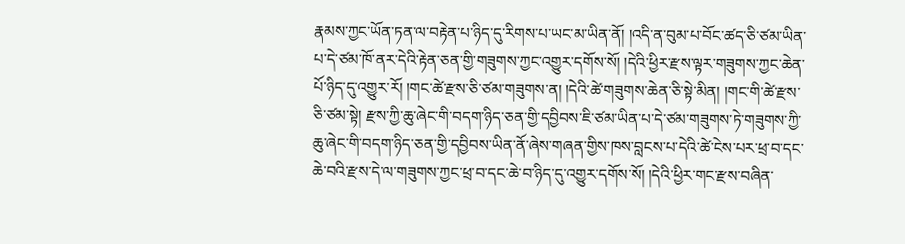རྣམས་ཀྱང་ཡོན་ཏན་ལ་བརྟེན་པ་ཉིད་དུ་རིགས་པ་ཡང་མ་ཡིན་ནོ། །འདི་ན་བུམ་པ་བོང་ཚད་ཅི་ཙམ་ཡིན་པ་དེ་ཙམ་ཁོ་ནར་དེའི་རྟེན་ཅན་གྱི་གཟུགས་ཀྱང་འགྱུར་དགོས་སོ། །དེའི་ཕྱིར་རྫས་ལྟར་གཟུགས་ཀྱང་ཆེན་པོ་ཉིད་དུ་འགྱུར་རོ། །གང་ཚེ་རྫས་ཅི་ཙམ་གཟུགས་ན། །དེའི་ཚེ་གཟུགས་ཆེན་ཅི་སྟེ་མིན། །གང་གི་ཚེ་རྫས་ཅི་ཙམ་སྟེ། རྫས་ཀྱི་ཆུ་ཞེང་གི་བདག་ཉིད་ཅན་གྱི་དབྱིབས་ཇི་ཙམ་ཡིན་པ་དེ་ཙམ་གཟུགས་ཏེ་གཟུགས་ཀྱི་ཆུ་ཞེང་གི་བདག་ཉིད་ཅན་གྱི་དབྱིབས་ཡིན་ནོ་ཞེས་གཞན་གྱིས་ཁས་བླངས་པ་དེའི་ཚེ་ངེས་པར་ཕྲ་བ་དང་ཆེ་བའི་རྫས་དེ་ལ་གཟུགས་ཀྱང་ཕྲ་བ་དང་ཆེ་བ་ཉིད་དུ་འགྱུར་དགོས་སོ། །དེའི་ཕྱིར་གང་རྫས་བཞིན་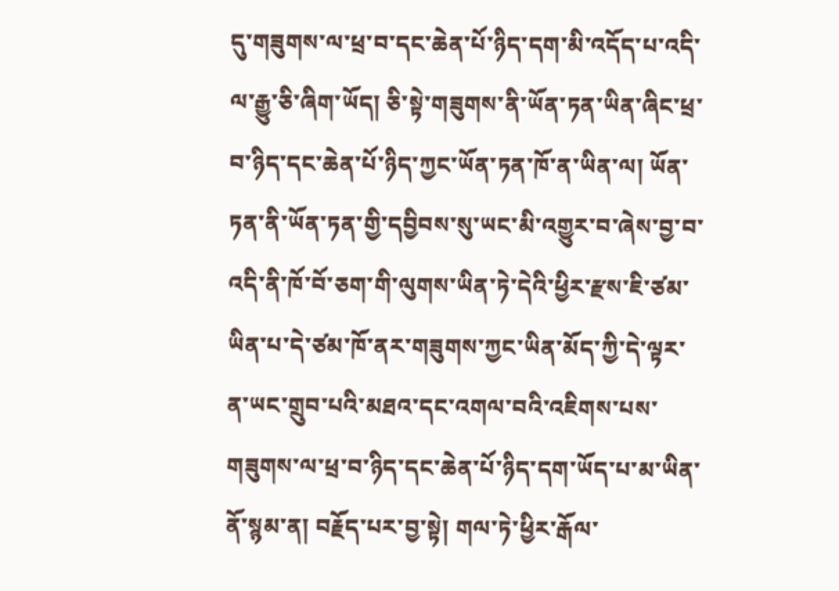དུ་གཟུགས་ལ་ཕྲ་བ་དང་ཆེན་པོ་ཉིད་དག་མི་འདོད་པ་འདི་ལ་རྒྱུ་ཅི་ཞིག་ཡོད། ཅི་སྟེ་གཟུགས་ནི་ཡོན་ཏན་ཡིན་ཞིང་ཕྲ་བ་ཉིད་དང་ཆེན་པོ་ཉིད་ཀྱང་ཡོན་ཏན་ཁོ་ན་ཡིན་ལ། ཡོན་ཏན་ནི་ཡོན་ཏན་གྱི་དབྱིབས་སུ་ཡང་མི་འགྱུར་བ་ཞེས་བྱ་བ་འདི་ནི་ཁོ་བོ་ཅག་གི་ལུགས་ཡིན་ཏེ་དེའི་ཕྱིར་རྫས་ཇི་ཙམ་ཡིན་པ་དེ་ཙམ་ཁོ་ནར་གཟུགས་ཀྱང་ཡིན་མོད་ཀྱི་དེ་ལྟར་ན་ཡང་གྲུབ་པའི་མཐའ་དང་འགལ་བའི་འཇིགས་པས་གཟུགས་ལ་ཕྲ་བ་ཉིད་དང་ཆེན་པོ་ཉིད་དག་ཡོད་པ་མ་ཡིན་ནོ་སྙམ་ན། བརྗོད་པར་བྱ་སྟེ། གལ་ཏེ་ཕྱིར་རྒོལ་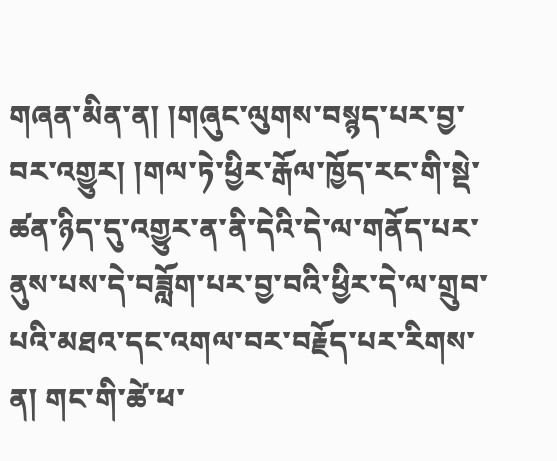གཞན་མིན་ན། །གཞུང་ལུགས་བསྙད་པར་བྱ་བར་འགྱུར། །གལ་ཏེ་ཕྱིར་རྒོལ་ཁྱོད་རང་གི་སྡེ་ཚན་ཉིད་དུ་འགྱུར་ན་ནི་དེའི་དེ་ལ་གནོད་པར་ནུས་པས་དེ་བཟློག་པར་བྱ་བའི་ཕྱིར་དེ་ལ་གྲུབ་པའི་མཐའ་དང་འགལ་བར་བརྗོད་པར་རིགས་ན། གང་གི་ཚེ་ཕ་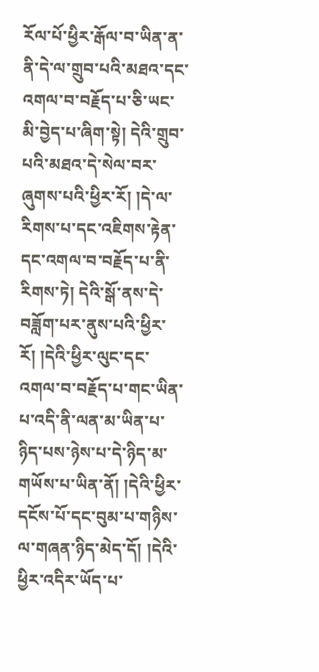རོལ་པོ་ཕྱིར་རྒོལ་བ་ཡིན་ན་ནི་དེ་ལ་གྲུབ་པའི་མཐའ་དང་འགལ་བ་བརྗོད་པ་ཅི་ཡང་མི་བྱེད་པ་ཞིག་སྟེ། དེའི་གྲུབ་པའི་མཐའ་དེ་སེལ་བར་ཞུགས་པའི་ཕྱིར་རོ། །དེ་ལ་རིགས་པ་དང་འཇིགས་རྟེན་དང་འགལ་བ་བརྗོད་པ་ནི་རིགས་ཏེ། དེའི་སྒོ་ནས་དེ་བཟློག་པར་ནུས་པའི་ཕྱིར་རོ། །དེའི་ཕྱིར་ལུང་དང་འགལ་བ་བརྗོད་པ་གང་ཡིན་པ་འདི་ནི་ལན་མ་ཡིན་པ་ཉིད་པས་ཉེས་པ་དེ་ཉིད་མ་གཡོས་པ་ཡིན་ནོ། །དེའི་ཕྱིར་དངོས་པོ་དང་བུམ་པ་གཉིས་ལ་གཞན་ཉིད་མེད་དོ། །དེའི་ཕྱིར་འདིར་ཡོད་པ་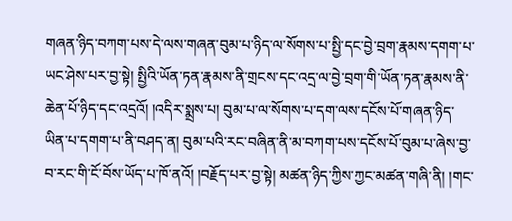གཞན་ཉིད་བཀག་པས་དེ་ལས་གཞན་བུམ་པ་ཉིད་ལ་སོགས་པ་སྤྱི་དང་བྱེ་བྲག་རྣམས་དགག་པ་ཡང་ཤེས་པར་བྱ་སྟེ། སྤྱིའི་ཡོན་ཏན་རྣམས་ནི་གྲངས་དང་འདྲ་ལ་བྱེ་བྲག་གི་ཡོན་ཏན་རྣམས་ནི་ཆེན་པོ་ཉིད་དང་འདྲའོ། །འདིར་སྨྲས་པ། བུམ་པ་ལ་སོགས་པ་དག་ལས་དངོས་པོ་གཞན་ཉིད་ཡིན་པ་དགག་པ་ནི་བཤད་ན། བུམ་པའི་རང་བཞིན་ནི་མ་བཀག་པས་དངོས་པོ་བུམ་པ་ཞེས་བྱ་བ་རང་གི་ངོ་བོས་ཡོད་པ་ཁོ་ནའོ། །བརྗོད་པར་བྱ་སྟེ། མཚན་ཉིད་ཀྱིས་ཀྱང་མཚན་གཞི་ནི། །གང་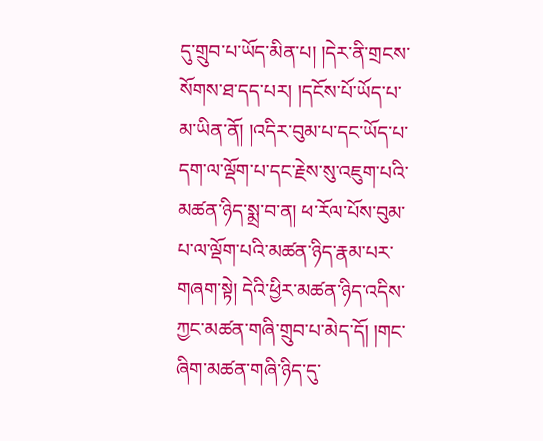དུ་གྲུབ་པ་ཡོད་མིན་པ། །དེར་ནི་གྲངས་སོགས་ཐ་དད་པར། །དངོས་པོ་ཡོད་པ་མ་ཡིན་ནོ། །འདིར་བུམ་པ་དང་ཡོད་པ་དག་ལ་ལྡོག་པ་དང་རྗེས་སུ་འཇུག་པའི་མཚན་ཉིད་སྨྲ་བ་ན། ཕ་རོལ་པོས་བུམ་པ་ལ་ལྡོག་པའི་མཚན་ཉིད་རྣམ་པར་གཞག་སྟེ། དེའི་ཕྱིར་མཚན་ཉིད་འདིས་ཀྱང་མཚན་གཞི་གྲུབ་པ་མེད་དོ། །གང་ཞིག་མཚན་གཞི་ཉིད་དུ་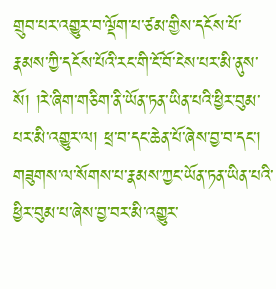གྲུབ་པར་འགྱུར་བ་ལྡོག་པ་ཙམ་གྱིས་དངོས་པོ་རྣམས་ཀྱི་དངོས་པོའི་རང་གི་ངོ་བོ་ངེས་པར་མི་ནུས་སོ། །རེ་ཞིག་གཅིག་ནི་ཡོན་ཏན་ཡིན་པའི་ཕྱིར་བུམ་པར་མི་འགྱུར་ལ། ཕྲ་བ་དང་ཆེན་པོ་ཞེས་བྱ་བ་དང་། གཟུགས་ལ་སོགས་པ་རྣམས་ཀྱང་ཡོན་ཏན་ཡིན་པའི་ཕྱིར་བུམ་པ་ཞེས་བྱ་བར་མི་འགྱུར་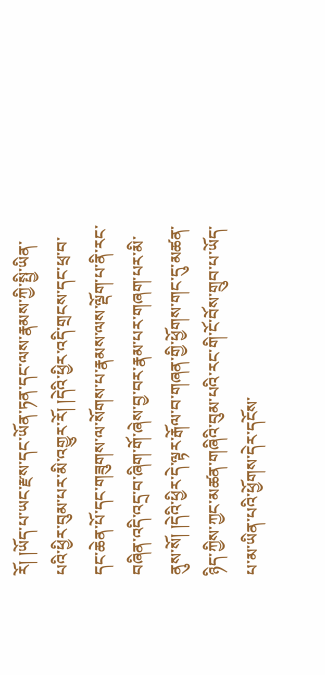རོ། །ཡོད་པ་ཡང་རྫས་དང་ཡོན་ཏན་དང་ལས་རྣམས་ཀྱི་སྤྱི་ཡིན་པའི་ཕྱིར་བུམ་པར་མི་འགྱུར་རོ། །དེའི་ཕྱིར་འདི་གྲངས་དང་ཕྲ་བ་དང་ཆེན་པོ་དང་གཟུགས་ལ་སོགས་པ་རྣམས་ལས་ལྡོག་པ་ནི་རང་བཞིན་འདི་འདྲ་བ་ཞིག་གོ་ཞེས་བྱ་བར་རྣམ་པར་གཞག་པར་མི་ནུས་སོ། །དེའི་ཕྱིར་དེ་ལྟར་རྒོལ་བ་གཞན་གྱི་ཕྱོགས་གང་དུ་མཚན་ཉིད་ཀྱིས་ཀྱང་མཚན་གཞིའི་བུམ་པའི་རང་གི་ངོ་བོས་གྲུབ་པ་ཡོད་པ་མ་ཡིན་པའི་ཕྱོགས་དེར་དངོས་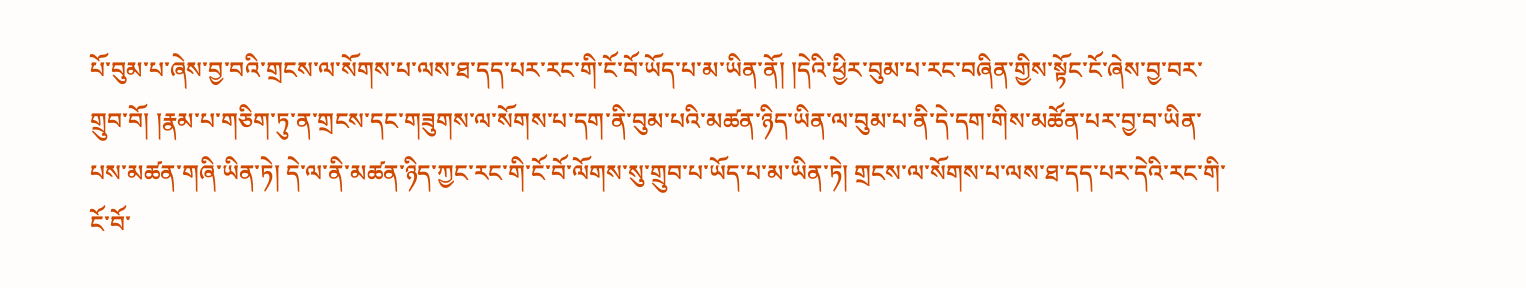པོ་བུམ་པ་ཞེས་བྱ་བའི་གྲངས་ལ་སོགས་པ་ལས་ཐ་དད་པར་རང་གི་ངོ་བོ་ཡོད་པ་མ་ཡིན་ནོ། །དེའི་ཕྱིར་བུམ་པ་རང་བཞིན་གྱིས་སྟོང་ངོ་ཞེས་བྱ་བར་གྲུབ་བོ། །རྣམ་པ་གཅིག་ཏུ་ན་གྲངས་དང་གཟུགས་ལ་སོགས་པ་དག་ནི་བུམ་པའི་མཚན་ཉིད་ཡིན་ལ་བུམ་པ་ནི་དེ་དག་གིས་མཚོན་པར་བྱ་བ་ཡིན་པས་མཚན་གཞི་ཡིན་ཏེ། དེ་ལ་ནི་མཚན་ཉིད་ཀྱང་རང་གི་ངོ་བོ་ལོགས་སུ་གྲུབ་པ་ཡོད་པ་མ་ཡིན་ཏེ། གྲངས་ལ་སོགས་པ་ལས་ཐ་དད་པར་དེའི་རང་གི་ངོ་བོ་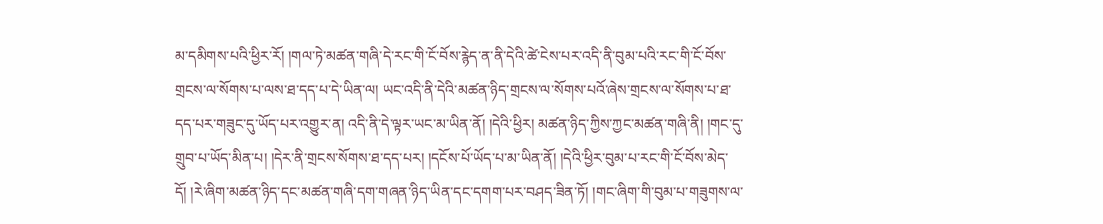མ་དམིགས་པའི་ཕྱིར་རོ། །གལ་ཏེ་མཚན་གཞི་དེ་རང་གི་ངོ་བོས་རྙེད་ན་ནི་དེའི་ཚེ་ངེས་པར་འདི་ནི་བུམ་པའི་རང་གི་ངོ་བོས་གྲངས་ལ་སོགས་པ་ལས་ཐ་དད་པ་དེ་ཡིན་ལ། ཡང་འདི་ནི་དེའི་མཚན་ཉིད་གྲངས་ལ་སོགས་པའོ་ཞེས་གྲངས་ལ་སོགས་པ་ཐ་དད་པར་གཟུང་དུ་ཡོད་པར་འགྱུར་ན། འདི་ནི་དེ་ལྟར་ཡང་མ་ཡིན་ནོ། །དེའི་ཕྱིར། མཚན་ཉིད་ཀྱིས་ཀྱང་མཚན་གཞི་ནི། །གང་དུ་གྲུབ་པ་ཡོད་མིན་པ། །དེར་ནི་གྲངས་སོགས་ཐ་དད་པར། །དངོས་པོ་ཡོད་པ་མ་ཡིན་ནོ། །དེའི་ཕྱིར་བུམ་པ་རང་གི་ངོ་བོས་མེད་དོ། །རེ་ཞིག་མཚན་ཉིད་དང་མཚན་གཞི་དག་གཞན་ཉིད་ཡིན་དང་དགག་པར་བཤད་ཟིན་ཏོ། །གང་ཞིག་གི་བུམ་པ་གཟུགས་ལ་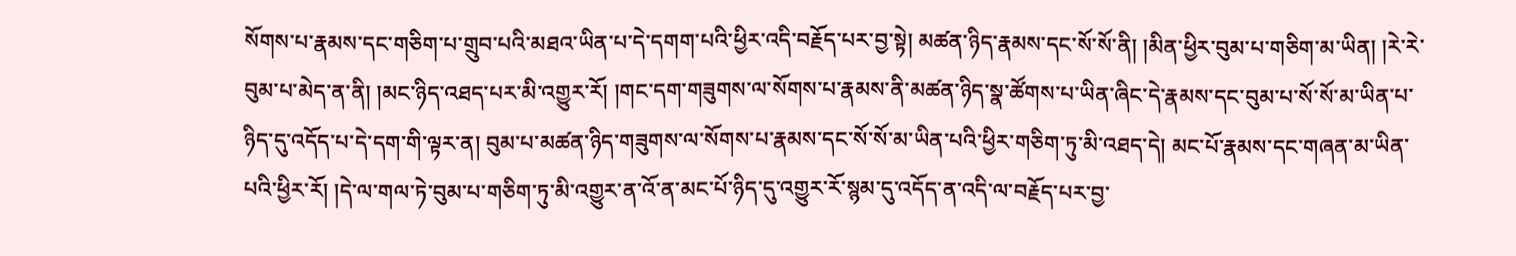སོགས་པ་རྣམས་དང་གཅིག་པ་གྲུབ་པའི་མཐའ་ཡིན་པ་དེ་དགག་པའི་ཕྱིར་འདི་བརྗོད་པར་བྱ་སྟེ། མཚན་ཉིད་རྣམས་དང་སོ་སོ་ནི། །མིན་ཕྱིར་བུམ་པ་གཅིག་མ་ཡིན། །རེ་རེ་བུམ་པ་མེད་ན་ནི། །མང་ཉིད་འཐད་པར་མི་འགྱུར་རོ། །གང་དག་གཟུགས་ལ་སོགས་པ་རྣམས་ནི་མཚན་ཉིད་སྣ་ཚོགས་པ་ཡིན་ཞིང་དེ་རྣམས་དང་བུམ་པ་སོ་སོ་མ་ཡིན་པ་ཉིད་དུ་འདོད་པ་དེ་དག་གི་ལྟར་ན། བུམ་པ་མཚན་ཉིད་གཟུགས་ལ་སོགས་པ་རྣམས་དང་སོ་སོ་མ་ཡིན་པའི་ཕྱིར་གཅིག་ཏུ་མི་འཐད་དེ། མང་པོ་རྣམས་དང་གཞན་མ་ཡིན་པའི་ཕྱིར་རོ། །དེ་ལ་གལ་ཏེ་བུམ་པ་གཅིག་ཏུ་མི་འགྱུར་ན་འོ་ན་མང་པོ་ཉིད་དུ་འགྱུར་རོ་སྙམ་དུ་འདོད་ན་འདི་ལ་བརྗོད་པར་བྱ་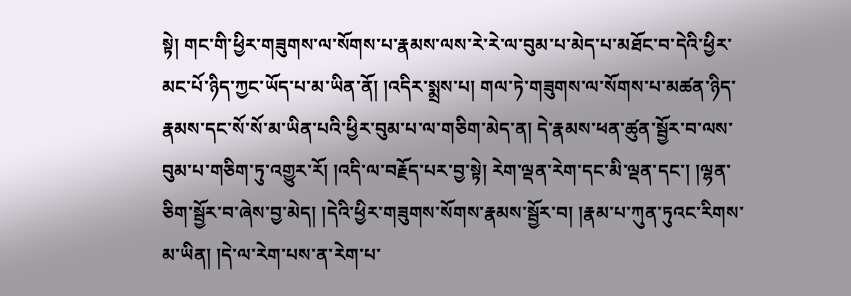སྟེ། གང་གི་ཕྱིར་གཟུགས་ལ་སོགས་པ་རྣམས་ལས་རེ་རེ་ལ་བུམ་པ་མེད་པ་མཐོང་བ་དེའི་ཕྱིར་མང་པོ་ཉིད་ཀྱང་ཡོད་པ་མ་ཡིན་ནོ། །འདིར་སྨྲས་པ། གལ་ཏེ་གཟུགས་ལ་སོགས་པ་མཚན་ཉིད་རྣམས་དང་སོ་སོ་མ་ཡིན་པའི་ཕྱིར་བུམ་པ་ལ་གཅིག་མེད་ན། དེ་རྣམས་ཕན་ཚུན་སྦྱོར་བ་ལས་བུམ་པ་གཅིག་ཏུ་འགྱུར་རོ། །འདི་ལ་བརྗོད་པར་བྱ་སྟེ། རེག་ལྡན་རེག་དང་མི་ལྡན་དང་། །ལྷན་ཅིག་སྦྱོར་བ་ཞེས་བྱ་མེད། །དེའི་ཕྱིར་གཟུགས་སོགས་རྣམས་སྦྱོར་བ། །རྣམ་པ་ཀུན་ཏུའང་རིགས་མ་ཡིན། །དེ་ལ་རེག་པས་ན་རེག་པ་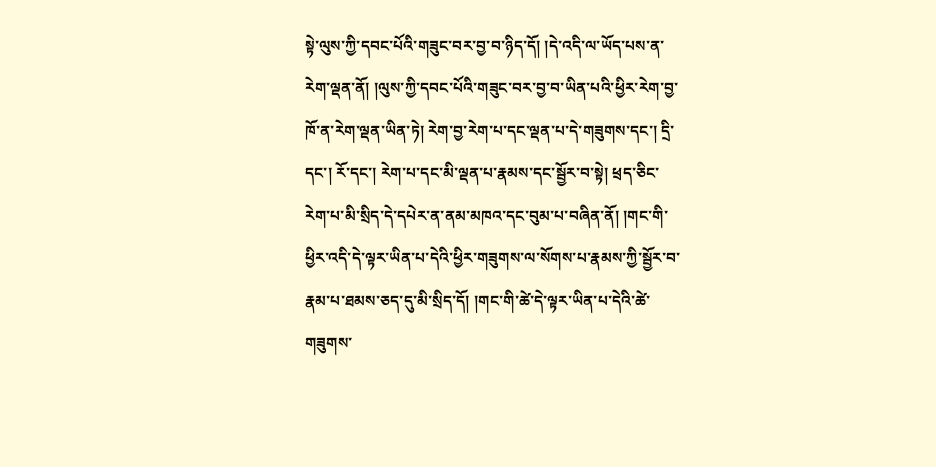སྟེ་ལུས་ཀྱི་དབང་པོའི་གཟུང་བར་བྱ་བ་ཉིད་དོ། །དེ་འདི་ལ་ཡོད་པས་ན་རེག་ལྡན་ནོ། །ལུས་ཀྱི་དབང་པོའི་གཟུང་བར་བྱ་བ་ཡིན་པའི་ཕྱིར་རེག་བྱ་ཁོ་ན་རེག་ལྡན་ཡིན་ཏེ། རེག་བྱ་རེག་པ་དང་ལྡན་པ་དེ་གཟུགས་དང་། དྲི་དང་། རོ་དང་། རེག་པ་དང་མི་ལྡན་པ་རྣམས་དང་སྦྱོར་བ་སྟེ། ཕྲད་ཅིང་རེག་པ་མི་སྲིད་དེ་དཔེར་ན་ནམ་མཁའ་དང་བུམ་པ་བཞིན་ནོ། །གང་གི་ཕྱིར་འདི་དེ་ལྟར་ཡིན་པ་དེའི་ཕྱིར་གཟུགས་ལ་སོགས་པ་རྣམས་ཀྱི་སྦྱོར་བ་རྣམ་པ་ཐམས་ཅད་དུ་མི་སྲིད་དོ། །གང་གི་ཚེ་དེ་ལྟར་ཡིན་པ་དེའི་ཚེ་གཟུགས་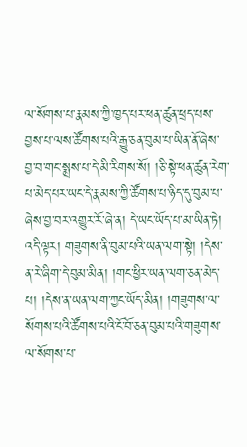ལ་སོགས་པ་རྣམས་ཀྱི་ཁྱད་པར་ཕན་ཚུན་ཕྲད་པས་བྱས་པ་ལས་ཚོགས་པའི་རྒྱུ་ཅན་བུམ་པ་ཡིན་ནོ་ཞེས་བྱ་བ་གང་སྨྲས་པ་དེ་མི་རིགས་སོ། །ཅི་སྟེ་ཕན་ཚུན་རེག་པ་མེད་པར་ཡང་དེ་རྣམས་ཀྱི་ཚོགས་པ་ཉིད་དུ་བུམ་པ་ཞེས་བྱ་བར་འགྱུར་རོ་ཞེ་ན། དེ་ཡང་ཡོད་པ་མ་ཡིན་ཏེ། འདི་ལྟར། གཟུགས་ནི་བུམ་པའི་ཡན་ལག་སྟེ། །དེས་ན་རེ་ཞིག་དེ་བུམ་མིན། །གང་ཕྱིར་ཡན་ལག་ཅན་མེད་པ། །དེས་ན་ཡན་ལག་ཀྱང་ཡོད་མིན། །གཟུགས་ལ་སོགས་པའི་ཚོགས་པའི་ངོ་བོ་ཅན་བུམ་པའི་གཟུགས་ལ་སོགས་པ་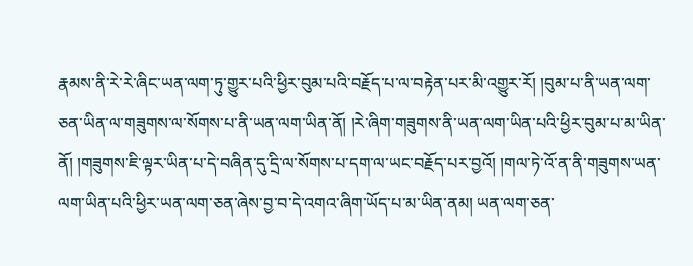རྣམས་ནི་རེ་རེ་ཞིང་ཡན་ལག་ཏུ་གྱུར་པའི་ཕྱིར་བུམ་པའི་བརྗོད་པ་ལ་བརྟེན་པར་མི་འགྱུར་རོ། །བུམ་པ་ནི་ཡན་ལག་ཅན་ཡིན་ལ་གཟུགས་ལ་སོགས་པ་ནི་ཡན་ལག་ཡིན་ནོ། །རེ་ཞིག་གཟུགས་ནི་ཡན་ལག་ཡིན་པའི་ཕྱིར་བུམ་པ་མ་ཡིན་ནོ། །གཟུགས་ཇི་ལྟར་ཡིན་པ་དེ་བཞིན་དུ་དྲི་ལ་སོགས་པ་དག་ལ་ཡང་བརྗོད་པར་བྱའོ། །གལ་ཏེ་འོ་ན་ནི་གཟུགས་ཡན་ལག་ཡིན་པའི་ཕྱིར་ཡན་ལག་ཅན་ཞེས་བྱ་བ་དེ་འགའ་ཞིག་ཡོད་པ་མ་ཡིན་ནམ། ཡན་ལག་ཅན་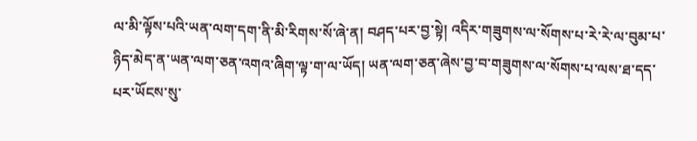ལ་མི་ལྟོས་པའི་ཡན་ལག་དག་ནི་མི་རིགས་སོ་ཞེ་ན། བཤད་པར་བྱ་སྟེ། འདིར་གཟུགས་ལ་སོགས་པ་རེ་རེ་ལ་བུམ་པ་ཉིད་མེད་ན་ཡན་ལག་ཅན་འགའ་ཞིག་ལྟ་ག་ལ་ཡོད། ཡན་ལག་ཅན་ཞེས་བྱ་བ་གཟུགས་ལ་སོགས་པ་ལས་ཐ་དད་པར་ཡོངས་སུ་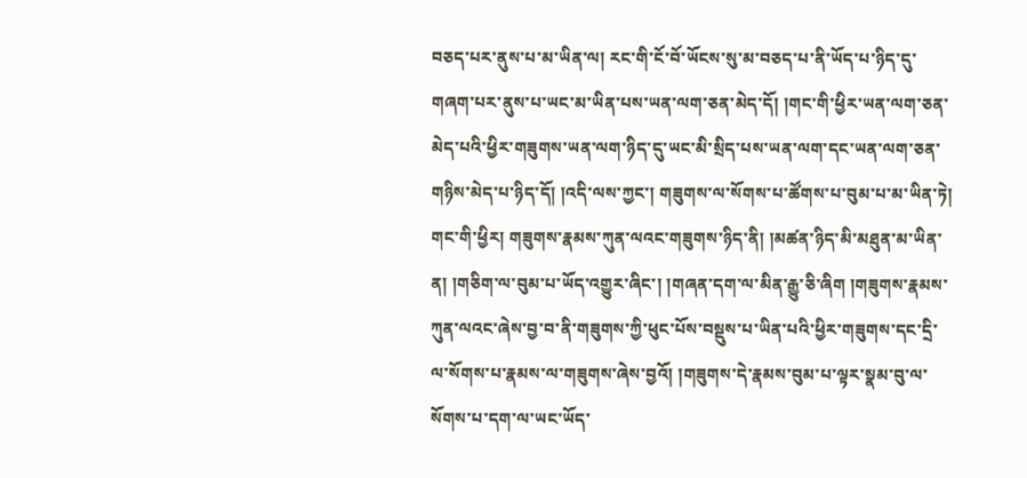བཅད་པར་ནུས་པ་མ་ཡིན་ལ། རང་གི་ངོ་བོ་ཡོངས་སུ་མ་བཅད་པ་ནི་ཡོད་པ་ཉིད་དུ་གཞག་པར་ནུས་པ་ཡང་མ་ཡིན་པས་ཡན་ལག་ཅན་མེད་དོ། །གང་གི་ཕྱིར་ཡན་ལག་ཅན་མེད་པའི་ཕྱིར་གཟུགས་ཡན་ལག་ཉིད་དུ་ཡང་མི་སྲིད་པས་ཡན་ལག་དང་ཡན་ལག་ཅན་གཉིས་མེད་པ་ཉིད་དོ། །འདི་ལས་ཀྱང་། གཟུགས་ལ་སོགས་པ་ཚོགས་པ་བུམ་པ་མ་ཡིན་ཏེ། གང་གི་ཕྱིར། གཟུགས་རྣམས་ཀུན་ལའང་གཟུགས་ཉིད་ནི། །མཚན་ཉིད་མི་མཐུན་མ་ཡིན་ན། །གཅིག་ལ་བུམ་པ་ཡོད་འགྱུར་ཞིང་། །གཞན་དག་ལ་མིན་རྒྱུ་ཅི་ཞིག །གཟུགས་རྣམས་ཀུན་ལའང་ཞེས་བྱ་བ་ནི་གཟུགས་ཀྱི་ཕུང་པོས་བསྡུས་པ་ཡིན་པའི་ཕྱིར་གཟུགས་དང་དྲི་ལ་སོགས་པ་རྣམས་ལ་གཟུགས་ཞེས་བྱའོ། །གཟུགས་དེ་རྣམས་བུམ་པ་ལྟར་སྣམ་བུ་ལ་སོགས་པ་དག་ལ་ཡང་ཡོད་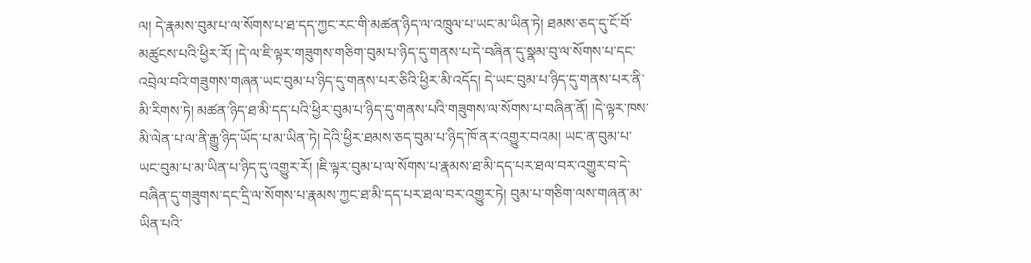ལ། དེ་རྣམས་བུམ་པ་ལ་སོགས་པ་ཐ་དད་ཀྱང་རང་གི་མཚན་ཉིད་ལ་འཁྲུལ་པ་ཡང་མ་ཡིན་ཏེ། ཐམས་ཅད་དུ་ངོ་བོ་མཚུངས་པའི་ཕྱིར་རོ། །དེ་ལ་ཇི་ལྟར་གཟུགས་གཅིག་བུམ་པ་ཉིད་དུ་གནས་པ་དེ་བཞིན་དུ་སྣམ་བུ་ལ་སོགས་པ་དང་འབྲེལ་བའི་གཟུགས་གཞན་ཡང་བུམ་པ་ཉིད་དུ་གནས་པར་ཅིའི་ཕྱིར་མི་འདོད། དེ་ཡང་བུམ་པ་ཉིད་དུ་གནས་པར་ནི་མི་རིགས་ཏེ། མཚན་ཉིད་ཐ་མི་དད་པའི་ཕྱིར་བུམ་པ་ཉིད་དུ་གནས་པའི་གཟུགས་ལ་སོགས་པ་བཞིན་ནོ། །དེ་ལྟར་ཁས་མི་ལེན་པ་ལ་ནི་རྒྱུ་ཉིད་ཡོད་པ་མ་ཡིན་ཏེ། དེའི་ཕྱིར་ཐམས་ཅད་བུམ་པ་ཉིད་ཁོ་ནར་འགྱུར་བའམ། ཡང་ན་བུམ་པ་ཡང་བུམ་པ་མ་ཡིན་པ་ཉིད་དུ་འགྱུར་རོ། །ཇི་ལྟར་བུམ་པ་ལ་སོགས་པ་རྣམས་ཐ་མི་དད་པར་ཐལ་བར་འགྱུར་བ་དེ་བཞིན་དུ་གཟུགས་དང་དྲི་ལ་སོགས་པ་རྣམས་ཀྱང་ཐ་མི་དད་པར་ཐལ་བར་འགྱུར་ཏེ། བུམ་པ་གཅིག་ལས་གཞན་མ་ཡིན་པའི་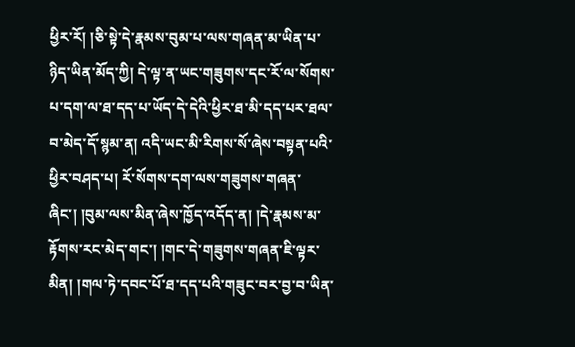ཕྱིར་རོ། །ཅི་སྟེ་དེ་རྣམས་བུམ་པ་ལས་གཞན་མ་ཡིན་པ་ཉིད་ཡིན་མོད་ཀྱི། དེ་ལྟ་ན་ཡང་གཟུགས་དང་རོ་ལ་སོགས་པ་དག་ལ་ཐ་དད་པ་ཡོད་དེ་དེའི་ཕྱིར་ཐ་མི་དད་པར་ཐལ་བ་མེད་དོ་སྙམ་ན། འདི་ཡང་མི་རིགས་སོ་ཞེས་བསྟན་པའི་ཕྱིར་བཤད་པ། རོ་སོགས་དག་ལས་གཟུགས་གཞན་ཞིང་། །བུམ་ལས་མིན་ཞེས་ཁྱོད་འདོད་ན། །དེ་རྣམས་མ་རྟོགས་རང་མེད་གང་། །གང་དེ་གཟུགས་གཞན་ཇི་ལྟར་མིན། །གལ་ཏེ་དབང་པོ་ཐ་དད་པའི་གཟུང་བར་བྱ་བ་ཡིན་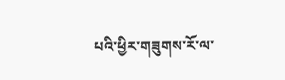པའི་ཕྱིར་གཟུགས་རོ་ལ་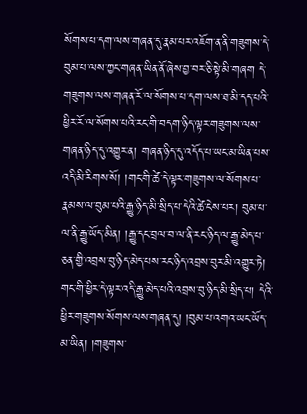སོགས་པ་དག་ལས་གཞན་དུ་རྣམ་པར་འཇོག་ན་ནི་གཟུགས་དེ་བུམ་པ་ལས་ཀྱང་གཞན་ཡིན་ནོ་ཞེས་བྱ་བར་ཅི་སྟེ་མི་གཞག དེ་གཟུགས་ལས་གཞན་རོ་ལ་སོགས་པ་དག་ལས་ཐ་མི་དད་པའི་ཕྱིར་རོ་ལ་སོགས་པའི་རང་གི་བདག་ཉིད་ལྟར་གཟུགས་ལས་གཞན་ཉིད་དུ་འགྱུར་ན། གཞན་ཉིད་དུ་འདོད་པ་ཡང་མ་ཡིན་པས་འདི་མི་རིགས་སོ། །གང་གི་ཚེ་དེ་ལྟར་གཟུགས་ལ་སོགས་པ་རྣམས་ལ་བུམ་པའི་རྒྱུ་ཉིད་མི་སྲིད་པ་དེའི་ཚེ་ངེས་པར། བུམ་པ་ལ་ནི་རྒྱུ་ཡོད་མིན། །རྒྱུ་དང་བྲལ་བ་ལ་ནི་རང་ཉིད་ལ་རྒྱུ་མེད་པ་ཅན་གྱི་འབྲས་བུ་ཉིད་མེད་པས་རང་ཉིད་འབྲས་བུར་མི་འགྱུར་ཏེ། གང་གི་ཕྱིར་དེ་ལྟར་འདི་རྒྱུ་མེད་པའི་འབྲས་བུ་ཉིད་མི་སྲིད་པ། དེའི་ཕྱིར་གཟུགས་སོགས་ལས་གཞན་དུ། །བུམ་པ་འགའ་ཡང་ཡོད་མ་ཡིན། །གཟུགས་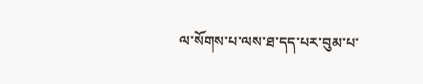ལ་སོགས་པ་ལས་ཐ་དད་པར་བུམ་པ་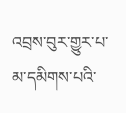འབྲས་བུར་གྱུར་པ་མ་དམིགས་པའི་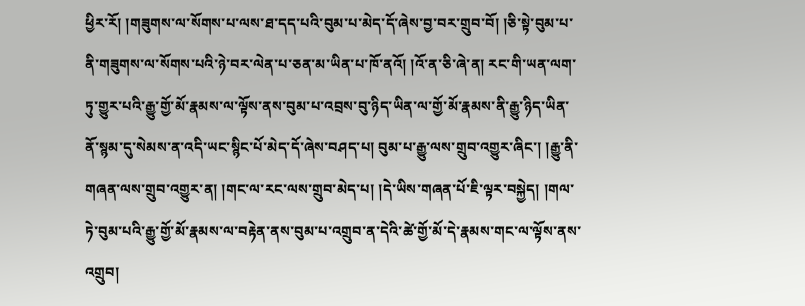ཕྱིར་རོ། །གཟུགས་ལ་སོགས་པ་ལས་ཐ་དད་པའི་བུམ་པ་མེད་དོ་ཞེས་བྱ་བར་གྲུབ་བོ། །ཅི་སྟེ་བུམ་པ་ནི་གཟུགས་ལ་སོགས་པའི་ཉེ་བར་ལེན་པ་ཅན་མ་ཡིན་པ་ཁོ་ནའོ། །འོ་ན་ཅི་ཞེ་ན། རང་གི་ཡན་ལག་ཏུ་གྱུར་པའི་རྒྱུ་གྱོ་མོ་རྣམས་ལ་ལྟོས་ནས་བུམ་པ་འབྲས་བུ་ཉིད་ཡིན་ལ་གྱོ་མོ་རྣམས་ནི་རྒྱུ་ཉིད་ཡིན་ནོ་སྙམ་དུ་སེམས་ན་འདི་ཡང་སྙིང་པོ་མེད་དོ་ཞེས་བཤད་པ། བུམ་པ་རྒྱུ་ལས་གྲུབ་འགྱུར་ཞིང་། །རྒྱུ་ནི་གཞན་ལས་གྲུབ་འགྱུར་ན། །གང་ལ་རང་ལས་གྲུབ་མེད་པ། །དེ་ཡིས་གཞན་པོ་ཇི་ལྟར་བསྐྱེད། །གལ་ཏེ་བུམ་པའི་རྒྱུ་གྱོ་མོ་རྣམས་ལ་བརྟེན་ནས་བུམ་པ་འགྲུབ་ན་དེའི་ཚེ་གྱོ་མོ་དེ་རྣམས་གང་ལ་ལྟོས་ནས་འགྲུབ།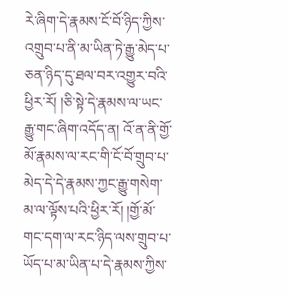རེ་ཞིག་དེ་རྣམས་ངོ་བོ་ཉིད་ཀྱིས་འགྲུབ་པ་ནི་མ་ཡིན་ཏེ་རྒྱུ་མེད་པ་ཅན་ཉིད་དུ་ཐལ་བར་འགྱུར་བའི་ཕྱིར་རོ། །ཅི་སྟེ་དེ་རྣམས་ལ་ཡང་རྒྱུ་གང་ཞིག་འདོད་ན། འོ་ན་ནི་གྱོ་མོ་རྣམས་ལ་རང་གི་ངོ་བོ་གྲུབ་པ་མེད་དེ་དེ་རྣམས་ཀྱང་རྒྱུ་གསེག་མ་ལ་ལྟོས་པའི་ཕྱིར་རོ། །གྱོ་མོ་གང་དག་ལ་རང་ཉིད་ལས་གྲུབ་པ་ཡོད་པ་མ་ཡིན་པ་དེ་རྣམས་ཀྱིས་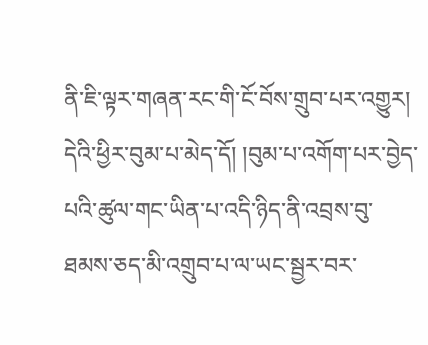ནི་ཇི་ལྟར་གཞན་རང་གི་ངོ་བོས་གྲུབ་པར་འགྱུར། དེའི་ཕྱིར་བུམ་པ་མེད་དོ། །བུམ་པ་འགོག་པར་བྱེད་པའི་ཚུལ་གང་ཡིན་པ་འདི་ཉིད་ནི་འབྲས་བུ་ཐམས་ཅད་མི་འགྲུབ་པ་ལ་ཡང་སྦྱར་བར་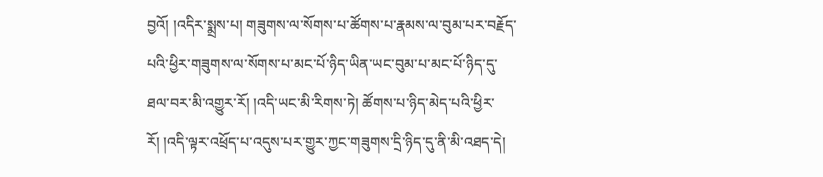བྱའོ། །འདིར་སྨྲས་པ། གཟུགས་ལ་སོགས་པ་ཚོགས་པ་རྣམས་ལ་བུམ་པར་བརྗོད་པའི་ཕྱིར་གཟུགས་ལ་སོགས་པ་མང་པོ་ཉིད་ཡིན་ཡང་བུམ་པ་མང་པོ་ཉིད་དུ་ཐལ་བར་མི་འགྱུར་རོ། །འདི་ཡང་མི་རིགས་ཏེ། ཚོགས་པ་ཉིད་མེད་པའི་ཕྱིར་རོ། །འདི་ལྟར་འཕྲོད་པ་འདུས་པར་གྱུར་ཀྱང་གཟུགས་དྲི་ཉིད་དུ་ནི་མི་འཐད་དེ།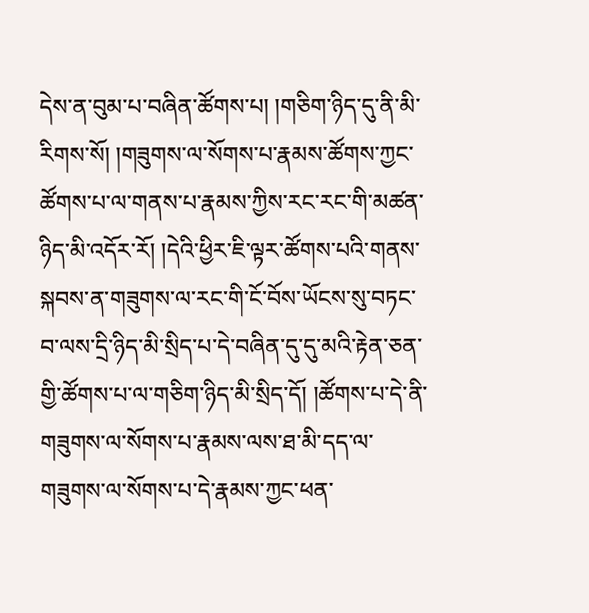དེས་ན་བུམ་པ་བཞིན་ཚོགས་པ། །གཅིག་ཉིད་དུ་ནི་མི་རིགས་སོ། །གཟུགས་ལ་སོགས་པ་རྣམས་ཚོགས་ཀྱང་ཚོགས་པ་ལ་གནས་པ་རྣམས་ཀྱིས་རང་རང་གི་མཚན་ཉིད་མི་འདོར་རོ། །དེའི་ཕྱིར་ཇི་ལྟར་ཚོགས་པའི་གནས་སྐབས་ན་གཟུགས་ལ་རང་གི་ངོ་བོས་ཡོངས་སུ་བཏང་བ་ལས་དྲི་ཉིད་མི་སྲིད་པ་དེ་བཞིན་དུ་དུ་མའི་རྟེན་ཅན་གྱི་ཚོགས་པ་ལ་གཅིག་ཉིད་མི་སྲིད་དོ། །ཚོགས་པ་དེ་ནི་གཟུགས་ལ་སོགས་པ་རྣམས་ལས་ཐ་མི་དད་ལ་གཟུགས་ལ་སོགས་པ་དེ་རྣམས་ཀྱང་ཕན་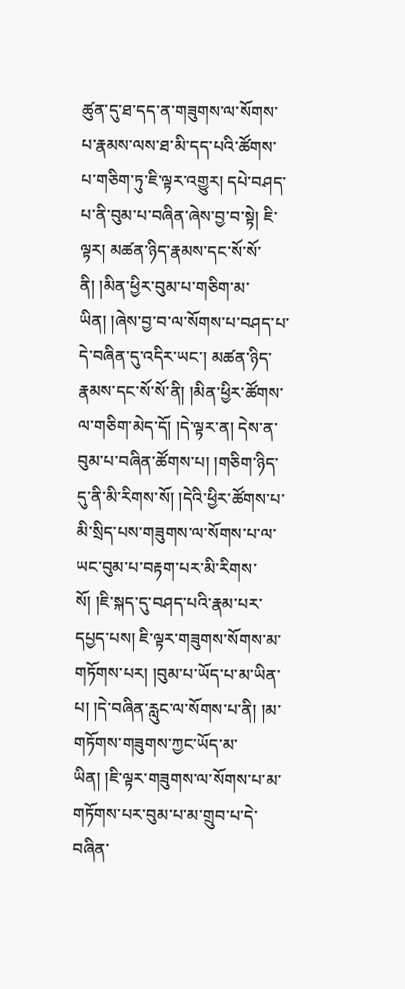ཚུན་དུ་ཐ་དད་ན་གཟུགས་ལ་སོགས་པ་རྣམས་ལས་ཐ་མི་དད་པའི་ཚོགས་པ་གཅིག་ཏུ་ཇི་ལྟར་འགྱུར། དཔེ་བཤད་པ་ནི་བུམ་པ་བཞིན་ཞེས་བྱ་བ་སྟེ། ཇི་ལྟར། མཚན་ཉིད་རྣམས་དང་སོ་སོ་ནི། །མིན་ཕྱིར་བུམ་པ་གཅིག་མ་ཡིན། །ཞེས་བྱ་བ་ལ་སོགས་པ་བཤད་པ་དེ་བཞིན་དུ་འདིར་ཡང་། མཚན་ཉིད་རྣམས་དང་སོ་སོ་ནི། །མིན་ཕྱིར་ཚོགས་ལ་གཅིག་མེད་དོ། །དེ་ལྟར་ན། དེས་ན་བུམ་པ་བཞིན་ཚོགས་པ། །གཅིག་ཉིད་དུ་ནི་མི་རིགས་སོ། །དེའི་ཕྱིར་ཚོགས་པ་མི་སྲིད་པས་གཟུགས་ལ་སོགས་པ་ལ་ཡང་བུམ་པ་བརྟག་པར་མི་རིགས་སོ། །ཇི་སྐད་དུ་བཤད་པའི་རྣམ་པར་དཔྱད་པས། ཇི་ལྟར་གཟུགས་སོགས་མ་གཏོགས་པར། །བུམ་པ་ཡོད་པ་མ་ཡིན་པ། །དེ་བཞིན་རླུང་ལ་སོགས་པ་ནི། །མ་གཏོགས་གཟུགས་ཀྱང་ཡོད་མ་ཡིན། །ཇི་ལྟར་གཟུགས་ལ་སོགས་པ་མ་གཏོགས་པར་བུམ་པ་མ་གྲུབ་པ་དེ་བཞིན་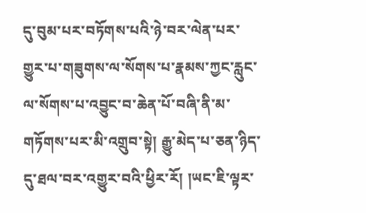དུ་བུམ་པར་བཏོགས་པའི་ཉེ་བར་ལེན་པར་གྱུར་པ་གཟུགས་ལ་སོགས་པ་རྣམས་ཀྱང་རླུང་ལ་སོགས་པ་འབྱུང་བ་ཆེན་པོ་བཞི་ནི་མ་གཏོགས་པར་མི་འགྲུབ་སྟེ། རྒྱུ་མེད་པ་ཅན་ཉིད་དུ་ཐལ་བར་འགྱུར་བའི་ཕྱིར་རོ། །ཡང་ཇི་ལྟར་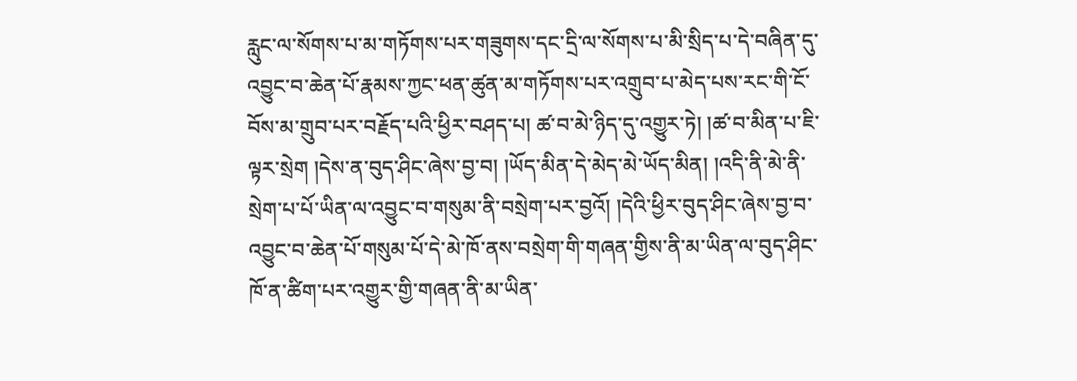རླུང་ལ་སོགས་པ་མ་གཏོགས་པར་གཟུགས་དང་དྲི་ལ་སོགས་པ་མི་སྲིད་པ་དེ་བཞིན་དུ་འབྱུང་བ་ཆེན་པོ་རྣམས་ཀྱང་ཕན་ཚུན་མ་གཏོགས་པར་འགྲུབ་པ་མེད་པས་རང་གི་ངོ་བོས་མ་གྲུབ་པར་བརྗོད་པའི་ཕྱིར་བཤད་པ། ཚ་བ་མེ་ཉིད་དུ་འགྱུར་ཏེ། །ཚ་བ་མིན་པ་ཇི་ལྟར་སྲེག །དེས་ན་བུད་ཤིང་ཞེས་བྱ་བ། །ཡོད་མིན་དེ་མེད་མེ་ཡོད་མིན། །འདི་ནི་མེ་ནི་སྲེག་པ་པོ་ཡིན་ལ་འབྱུང་བ་གསུམ་ནི་བསྲེག་པར་བྱའོ། །དེའི་ཕྱིར་བུད་ཤིང་ཞེས་བྱ་བ་འབྱུང་བ་ཆེན་པོ་གསུམ་པོ་དེ་མེ་ཁོ་ནས་བསྲེག་གི་གཞན་གྱིས་ནི་མ་ཡིན་ལ་བུད་ཤིང་ཁོ་ན་ཚིག་པར་འགྱུར་གྱི་གཞན་ནི་མ་ཡིན་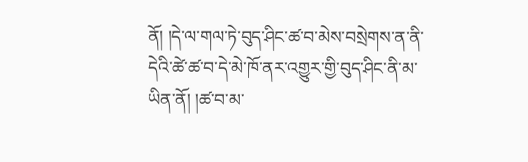ནོ། །དེ་ལ་གལ་ཏེ་བུད་ཤིང་ཚ་བ་མེས་བསྲེགས་ན་ནི་དེའི་ཚེ་ཚ་བ་དེ་མེ་ཁོ་ནར་འགྱུར་གྱི་བུད་ཤིང་ནི་མ་ཡིན་ནོ། །ཚ་བ་མ་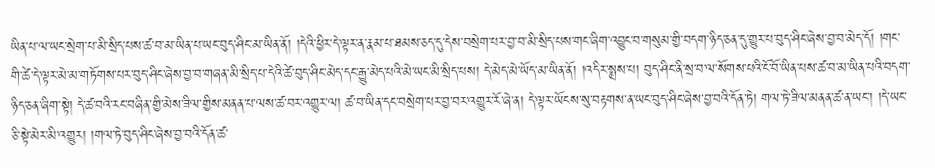ཡིན་པ་ལ་ཡང་སྲེག་པ་མི་སྲིད་པས་ཚ་བ་མ་ཡིན་པ་ཡང་བུད་ཤིང་མ་ཡིན་ནོ། །དེའི་ཕྱིར་དེ་ལྟར་ན་རྣམ་པ་ཐམས་ཅད་དུ་དེས་བསྲེག་པར་བྱ་བ་མི་སྲིད་པས་གང་ཞིག་འབྱུང་བ་གསུམ་གྱི་བདག་ཉིད་ཅན་དུ་གྱུར་པ་བུད་ཤིང་ཞེས་བྱ་བ་མེད་དོ། །གང་གི་ཚེ་དེ་ལྟར་མེ་མ་གཏོགས་པར་བུད་ཤིང་ཞེས་བྱ་བ་གཞན་མི་སྲིད་པ་དེའི་ཚེ་བུད་ཤིང་མེད་དང་རྒྱུ་མེད་པའི་མེ་ཡང་མི་སྲིད་པས། དེ་མེད་མེ་ཡོད་མ་ཡིན་ནོ། །འདིར་སྨྲས་པ། བུད་ཤིང་ནི་སྲ་བ་ལ་སོགས་པའི་ངོ་བོ་ཡིན་པས་ཚ་བ་མ་ཡིན་པའི་བདག་ཉིད་ཅན་ཞིག་སྟེ། དེ་ཚ་བའི་རང་བཞིན་གྱི་མེས་ཟིལ་གྱིས་མནན་པ་ལས་ཚ་བར་འགྱུར་ལ། ཚ་བ་ཡིན་དང་བསྲེག་པར་བྱ་བར་འགྱུར་རོ་ཞེ་ན། དེ་ལྟར་ཡོངས་སུ་བརྟགས་ན་ཡང་བུད་ཤིང་ཞེས་བྱ་བའི་དོན་ཏེ། གལ་ཏེ་ཟིལ་མནན་ཚ་ན་ཡང་། །དེ་ཡང་ཅི་སྟེ་མེར་མི་འགྱུར། །གལ་ཏེ་བུད་ཤིང་ཞེས་བྱ་བའི་དོན་ཚ་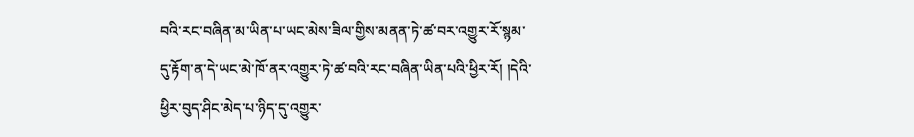བའི་རང་བཞིན་མ་ཡིན་པ་ཡང་མེས་ཟིལ་གྱིས་མནན་ཏེ་ཚ་བར་འགྱུར་རོ་སྙམ་དུ་རྟོག་ན་དེ་ཡང་མེ་ཁོ་ནར་འགྱུར་ཏེ་ཚ་བའི་རང་བཞིན་ཡིན་པའི་ཕྱིར་རོ། །དེའི་ཕྱིར་བུད་ཤིང་མེད་པ་ཉིད་དུ་འགྱུར་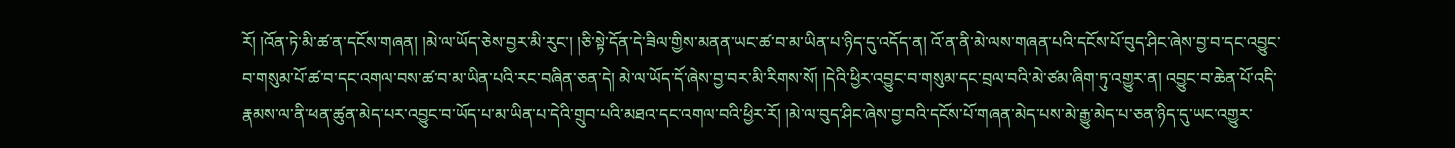རོ། །འོན་ཏེ་མི་ཚ་ན་དངོས་གཞན། །མེ་ལ་ཡོད་ཅེས་བྱར་མི་རུང་། །ཅི་སྟེ་དོན་དེ་ཟིལ་གྱིས་མནན་ཡང་ཚ་བ་མ་ཡིན་པ་ཉིད་དུ་འདོད་ན། འོ་ན་ནི་མེ་ལས་གཞན་པའི་དངོས་པོ་བུད་ཤིང་ཞེས་བྱ་བ་དང་འབྱུང་བ་གསུམ་པོ་ཚ་བ་དང་འགལ་བས་ཚ་བ་མ་ཡིན་པའི་རང་བཞིན་ཅན་དེ། མེ་ལ་ཡོད་དོ་ཞེས་བྱ་བར་མི་རིགས་སོ། །དེའི་ཕྱིར་འབྱུང་བ་གསུམ་དང་བྲལ་བའི་མེ་ཙམ་ཞིག་ཏུ་འགྱུར་ན། འབྱུང་བ་ཆེན་པོ་འདི་རྣམས་ལ་ནི་ཕན་ཚུན་མེད་པར་འབྱུང་བ་ཡོད་པ་མ་ཡིན་པ་དེའི་གྲུབ་པའི་མཐའ་དང་འགལ་བའི་ཕྱིར་རོ། །མེ་ལ་བུད་ཤིང་ཞེས་བྱ་བའི་དངོས་པོ་གཞན་མེད་པས་མེ་རྒྱུ་མེད་པ་ཅན་ཉིད་དུ་ཡང་འགྱུར་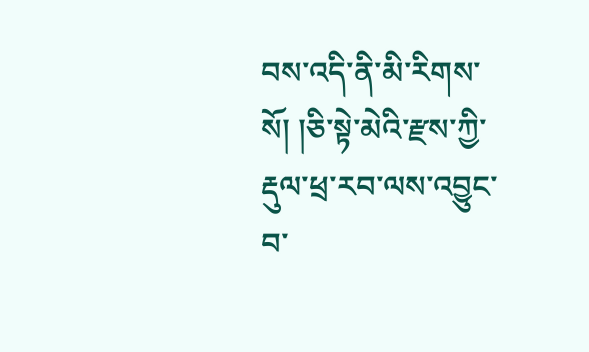བས་འདི་ནི་མི་རིགས་སོ། །ཅི་སྟེ་མེའི་རྫས་ཀྱི་རྡུལ་ཕྲ་རབ་ལས་འབྱུང་བ་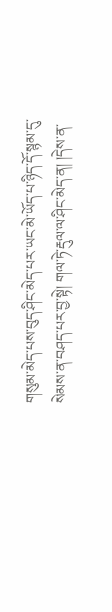གསུམ་མེད་པས་བུད་ཤིང་མེད་པར་ཡང་མེ་ཡོད་པ་ཉིད་དོ་སྙམ་དུ་སེམས་ན་བཤད་པར་བྱ་སྟེ། གལ་ཏེ་རྡུལ་ལ་ཤིང་མེད་ན། །དེས་ན་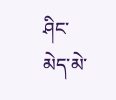ཤིང་མེད་མེ་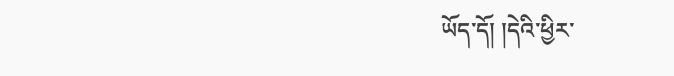ཡོད་དོ། །དེའི་ཕྱིར་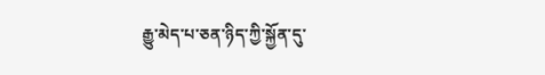རྒྱུ་མེད་པ་ཅན་ཉིད་ཀྱི་སྐྱོན་དུ་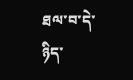ཐལ་བ་དེ་ཉིད་